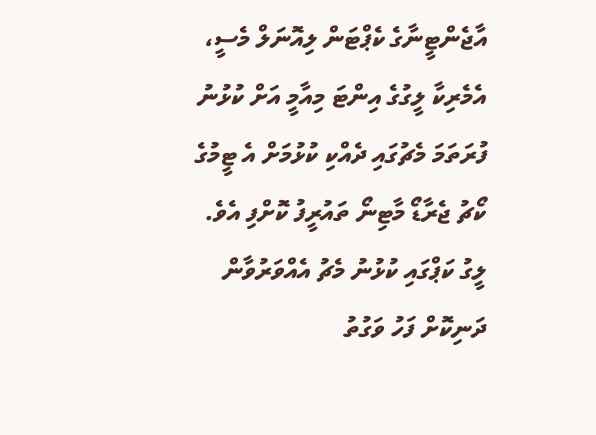އާޖެންޓީނާގެ ކެޕްޓަން ލިއޮނަލް މެސީ، އެމެރިކާ ލީގުގެ އިންޓަ މިއާމީ އަށް ކުޅުނު ފުރަތަމަ މެޗުގައި ދެއްކި ކުޅުމަށް އެ ޓީމުގެ ކޯޗު ޖެރާޑޯ މާޓިނޯ ތައުރީފު ކޮށްފި އެވެ.
ލީގު ކަޕްގައި ކުޅުނު މެޗު އެއްވަރުވާން ދަނިކޮށް ފަހު ވަގުތު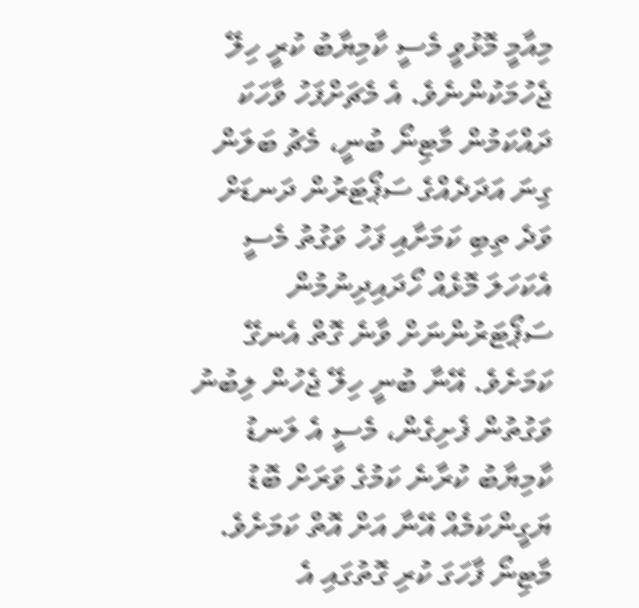މިއާމީ މޮޅުވީ މެސީ ކާމިޔާބު ކުރީ ހިލޭ ޖެހުމަކުންނެވެ. އެ މެޗަށްފަހު ވާހަކަ ދައްކަމުން މާޓިނޯ ބުނީ، މެޗު ބަލަން ގިނަ އަދަދެއްގެ ސަޕޯޓަރުން ދަނޑަށް ވަދެ ތިބި ކަމަށާއި ފަހު ވަގުތު މެސީ އެކަހަލަ މޮޅެއް ހޯދައިދިނުމުން ސަޕޯޓަރުންނަށް ވާނެ ގޮތް އެނގޭ ކަމަށެވެ. އޭނާ ބުނީ ހިލޭ ޖެހުން ލިބުނު ވަގުތުން ފެށިގެން، މެސީ އެ ލަނޑު ކާމިޔާބު ކުރާނެ ކަމުގެ ވަރަށް ބޮޑު ޔަގީންކަމެއް އޭނާ އަށް އޮތް ކަމަށެވެ. މާޓިނޯ ފާހަގަ ކުރި ގޮތުގައި އެ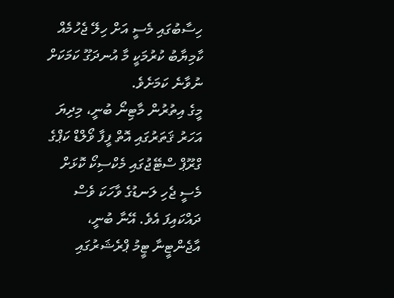ހިސާބުގައި މެސީ އަށް ހިލޭ ޖެހުމެއް ކާމިޔާބު ކުރުމަކީ މާ އުނދަގޫ ކަމަކަށް ނުވާނެ ކަމަށެވެ.
މީގެ އިތުރުން މާޓިނޯ ބުނީ، މިދިޔަ އަހަރު ޤަތަރުގައި އޮތް ފީފާ ވޯލްޑް ކަޕްގެ ގްރޫޕް ސްޓޭޖުގައި މެކްސިކޯ ކޮޅަށް މެސީ ޖެހި ލަނޑުގެ ވާހަކަ ވެސް ދައްކައިފަ އެވެ. އޭނާ ބުނީ، އާޖެންޓީނާ ޓީމު ޕްރެޝަރުގައި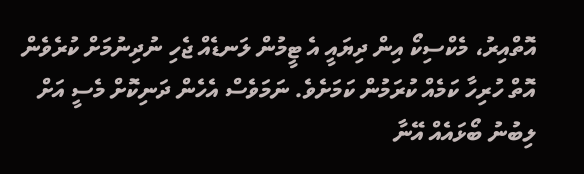އޮތްއިރު، މެކްސިކޯ އިން ދިޔައީ އެ ޓީމުން ލަނޑެއް ޖެހި ނުދިނުމަށް ކުރެވެން އޮތް ހުރިހާ ކަމެއް ކުރަމުން ކަމަށެވެ. ނަމަވެސް އެހެން ދަނިކޮށް މެސީ އަށް ލިބުނު ބޯޅައެއް އޭނާ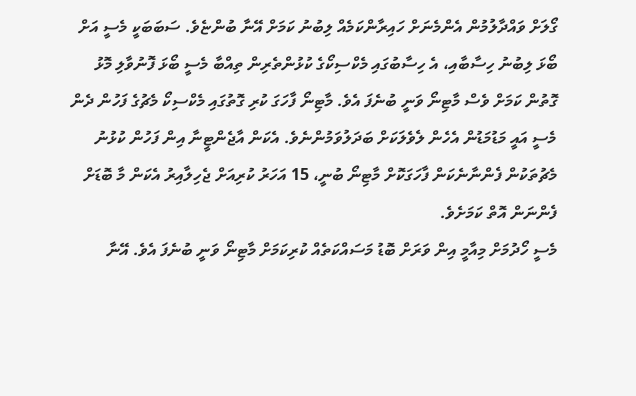ގޯލަށް ވައްދާލުމުން އެންމެނަށް ހައިރާންކަމެއް ލިބުނު ކަމަށް އޭނާ ބުންޏެވެ. ސަބަބަކީ މެސީ އަށް ބޯޅަ ލިބުނު ހިސާބާއި، އެ ހިސާބުގައި މެކްސިކޯގެ ކުޅުންތެރިން ތިއްބާ މެސީ ބޯޅަ ފޮނުވާލި މޮޅު ގޮތުން ކަމަށް ވެސް މާޓިނޯ ވަނީ ބުނެފަ އެވެ. މާޓިނޯ ފާހަގަ ކުރި ގޮތުގައި މެކްސިކޯ މެޗުގެ ފަހުން ދެން މެސީ އައީ މަޑުމަޑުން އެހެން ލެވެލަކަށް ބަދަލުވަމުންނެވެ. އެކަން އާޖެންޓީނާ އިން ފަހުން ކުޅުނު މެޗުތަކުން ފެންނާނެކަން ފާހަގަކޮށް މާޓިނޯ ބުނީ، 15 އަހަރު ކުރިއަށް ޖެހިލާއިރު އެކަން މާ ބޮޑަށް ފެންނަން އޮތް ކަމަށެވެ.
މެސީ ހޯދުމަށް މިއާމީ އިން ވަރަށް ބޮޑު މަސައްކަތެއް ކުރިކަމަށް މާޓިނޯ ވަނީ ބުނެފަ އެވެ. އޭނާ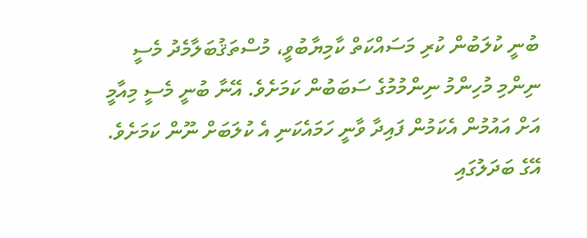ބުނީ ކުލަބުން ކުރި މަސައްކަތް ކާމިޔާބުވީ، މުސްތަޤުބަލާމެދު މެސީ ނިންމި މުހިންމު ނިންމުމުގެ ސަބަބުން ކަމަށެވެ. އޭނާ ބުނީ މެސީ މިއާމީ އަށް އައުމުން އެކަމުން ފައިދާ ވާނީ ހަމައެކަނި އެ ކުލަބަށް ނޫން ކަމަށެވެ. އޭގެ ބަދަލުގައި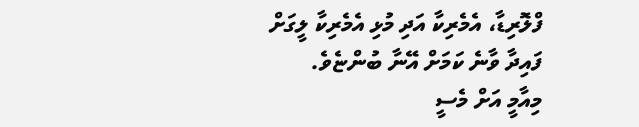ފްލޮރިޑާ، އެމެރިކާ އަދި މުޅި އެމެރިކާ ލީގަށް ފައިދާ ވާނެ ކަމަށް އޭނާ ބުންޏެވެ.
މިއާމީ އަށް މެސީ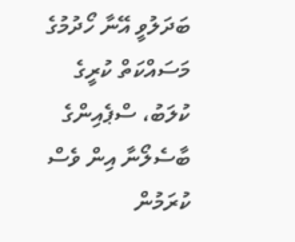ބަދަލުވީ އޭނާ ހޯދުމުގެ މަސައްކަތް ކުރީގެ ކުލަބު، ސްޕެއިންގެ ބާސެލޯނާ އިން ވެސް ކުރަމުން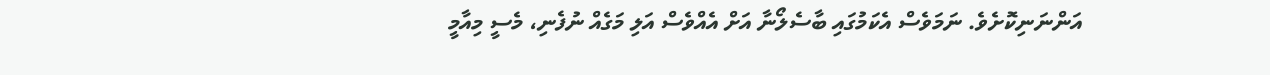އަންނަނިކޮށެވެ. ނަމަވެސް އެކަމުގައި ބާސެލޯނާ އަށް އެއްވެސް އަލި މަގެއް ނުފެނި، މެސީ މިއާމީ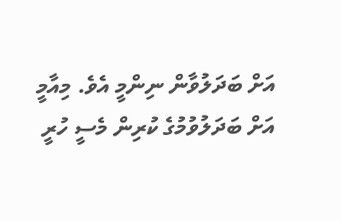އަށް ބަދަލުވާން ނިންމީ އެވެ. މިއާމީ އަށް ބަދަލުވުމުގެ ކުރިން މެސީ ހުރީ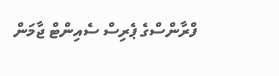ފްރާންސްގެ ޕެރިސް ސެއިންޓް ޖާމަން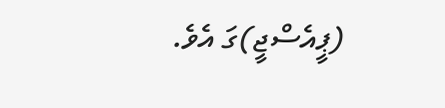(ޕީއެސްޖީ)ގަ އެވެ.